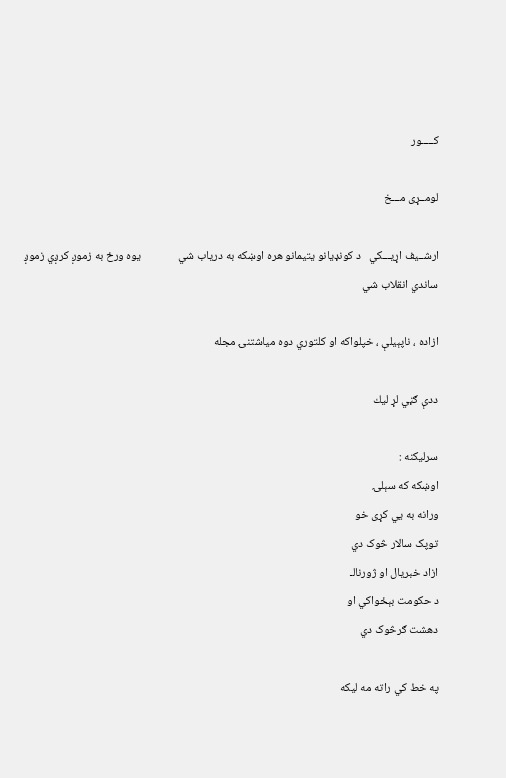کـــــور

لومــړی مـــخ

ارشــيف اړيـــکي   د کونډيانو يتيمانو هره اوښکه به درياب شي              يوه ورځ به زموږ کرږي زموږ ساندي انقلاب شي

ازاده ، ناپېيلې ، خپلواکه او کلتوري دوه مياشتنۍ مجله

ددې ګڼي لړ ليك

سرليکنه :
اوښکه که سېلۍ
ورانه به يي کړی خو
توپک سالار څوک دي
ازاد خبريال او ژورنالـ
د حکومت بېځواکي او
دهشت ګرڅوک دي

په خط کي راته مه ليکه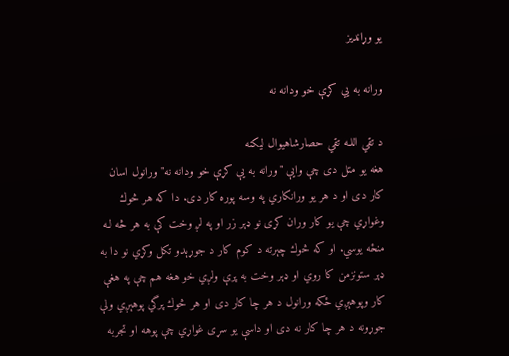يو وړانديز

ورانه به يي کړې خو ودانه نه

د تقي اللـه تقي حصارشاهيوال ليكنه
هغه يو متل دى چې وايې "ورانه به يې كړې خو ودانه نه" ورانول اسان كار دى او د هر يو ورانكاري په وسه پوره كار دى. دا كه هر څوك وغواړي چې يو كار وران كړى نو ډېر زر او په لږ وخت كې به هر څه لـه منځه يوسي. او كه څوك چېرته د كوم كار د جوړېدو تكل وكړي نو دا به ډېر ستونزمن كا روي او ډېر وخت به پرې ولږي خو هغه هم چې په هغې كار وپوهېږي ځكه ورانول د هر چا كار دى او هر څوك پرگي پوهېږي ولې جوړونه د هر چا كار نه دى او داسې يو سړى غواړي چې پوهه او تجربه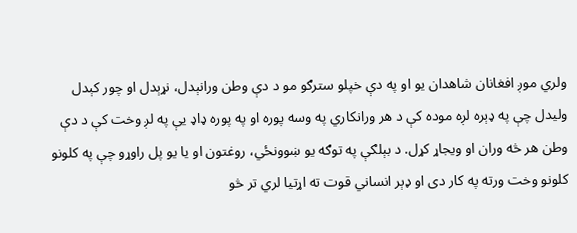ولري موږ افغانان شاهدان يو او په دې خپلو سترګو مو د دې وطن ورانېدل، نړېدل او چور كېدل وليدل چې په ډېره لږه موده كې د هر ورانكاري په وسه پوره او په پوره ډاډ يې په لږ وخت كې د دې وطن هر څه وران او ويجاړ كړل. د بېلګې په توګه يو ښوونځي، روغتون او يا يو پل راوړو چې په كلونو كلونو وخت ورته په كار دى او ډېر انساني قوت ته اړتيا لري تر څو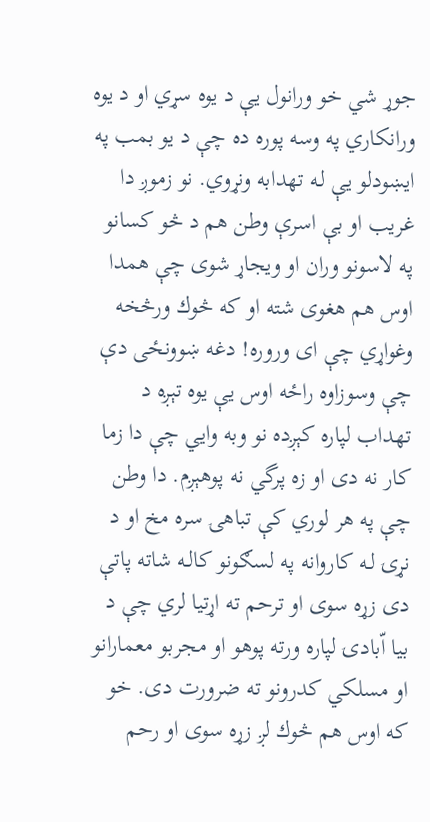جوړ شي خو ورانول يې د يوه سړي او د يوه ورانكاري په وسه پوره ده چې د يو بمب په ايښودلو يې لـه تهدابه ونړوي. نو زموږ دا غريب او بې اسرې وطن هم د څو كسانو په لاسونو وران او ويجاړ شوى چې همدا اوس هم هغوى شته او كه څوك ورڅخه وغواړي چې اى وروره! دغه ښوونځى دې چې وسوزاوه راځه اوس يې يوه تېږه د تهداب لپاره كېږده نو وبه وايي چې دا زما كار نه دى او زه پرگي نه پوهېږم. دا وطن چې په هر لوري كې تباهۍ سره مخ او د نړۍ لـه كاروانه په لسګونو كالـه شاته پاتې دى زړه سوى او ترحم ته اړتيا لري چې د بيا اّبادۍ لپاره ورته پوهو او مجربو معمارانو او مسلكي كدرونو ته ضرورت دى. خو كه اوس هم څوك لږ زړه سوى او رحم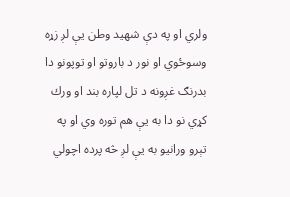ولري او په دې شهيد وطن يې لږ زړه وسوځوي او نور د باروتو او توپونو دا بدرنګ غږونه د تل لپاره بند او ورك كړي نو دا به يې هم توره وي او په تېرو ورانيو به يې لږ څه پرده اچولي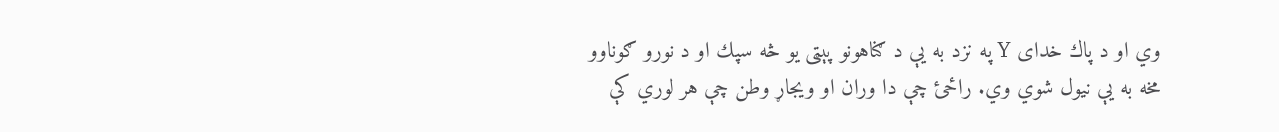وي او د پاك خداى Y په نزد به يې د ګناهونو پېټى يو څه سپك او د نورو ګوناوو مخه به يې نيول شوي وي. راځئ چې دا وران او ويجاړ وطن چې هر لوري كې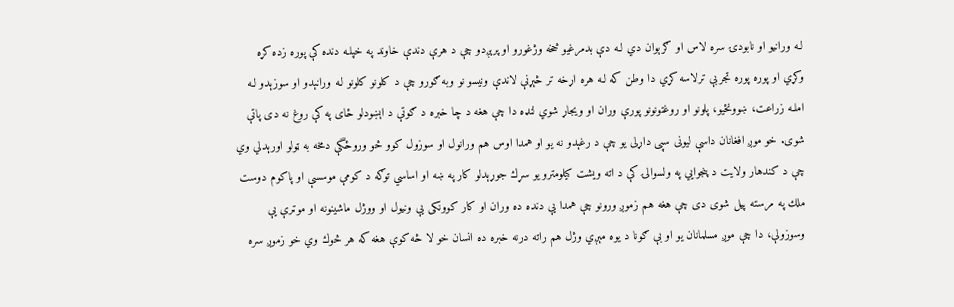لـه ورانيو او نابودۍ سره لاس او ګرېوان دي لـه دې بدمرغيو څخه وژغورو او پرېږدو چې د هرې دندې خاوند په خپلـه دنده كې پوره زده كړه وكړي او پوره پوره تجربې ترلاسه كړي دا وطن كه لـه هره اړخه تر څېړنې لاندې ونيسو نو وبه ګورو چې د كلونو كلونو لـه ورانېدو او سوزېدو لـه املـه زراعت، ښوونځيو، پلونو او روغتونونو پورې وران او ويجاړ شوي لنډه دا چې هغه د چا خبره د ګوتې د اېښودلو ځاى په كې روغ نه دى پاتې شوى. خو موږ افغانان داسې ليونى سپى داړلى يو چې د رغېدو نه يو او همدا اوس هم ورانول او سوزول كوو څو وروځگې دمخه به ټولو اورېدلي وي چې د كندهار ولايت د پنجوايي په ولسوالۍ كې د اته ويشت كيلومترو يو سړك جوړېدلو كار په ښه او اساسي توګه د كومې موسسې او پاكوم دوست ملك په مرسته پيل شوى دى چې هغه هم زموږ ورونو چې همدا يې دنده ده وران او كار كوونكى يې ونيول او ووژل ماشينونه او موټرې يې وسوزولې، دا چې موږ مسلمانان يو او بې ګونا د يوه مېږي وژل هم راته درنه خبره ده انسان خو لا څه كوې هغه كه هر څوك وي خو زموږ سره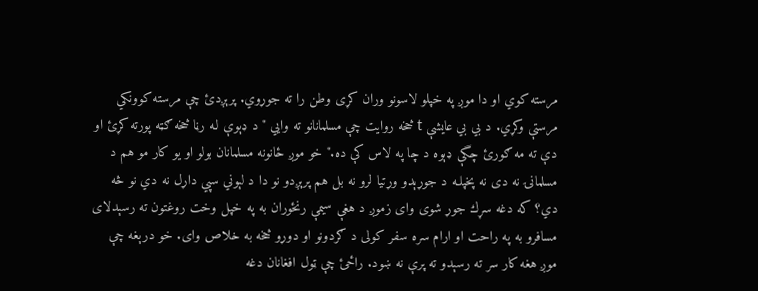مرسته كوي او دا موږ په خپلو لاسونو وران كړى وطن را ته جوړوي. پرېږدئ چې مرسته كوونكي مرستې وكړي. د بي بي عايشې t څخه روايت چې مسلمانانو ته وايي "د ډېوې لـه رڼا څخه ګټه پورته كړئ او دې ته مه ګورئ چگې ډېوه د چا په لاس كې ده." خو موږ ځانونه مسلمانان بولو او يو كار مو هم د مسلمانۍ نه دى نه پخپلـه د جوړېدو وړتيا لرو نه بل هم پرېږدو نو دا د لېوني سپي داړل نه دي نو څه دي؟ كه دغه سړك جوړ شوى واى زموږ د هغې سيمې رنځوران به په خپل وخت روغتون ته رسېدلاى مسافرو به په راحت او ارام سره سفر كولى د ګردونو او دوړو څخه به خلاص واى. خو درېغه چې موږ هغه كار سر ته رسېدو ته پرې نه ښود. راځئ چې ټول افغانان دغه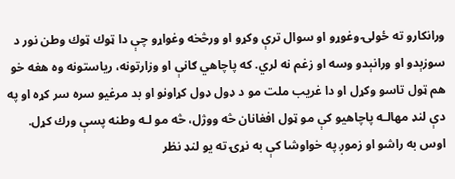ورانكارو ته ځولۍ وغوړو او سوال ترې وكړو او ورڅخه وغواړو چې دا ټوك ټوك وطن نور د سوزېدو او ورانېدو وسه او زغم نه لري. كه پاچاهي ګانې او وزارتونه، رياستونه وه هغه خو هم ټول تاسو وكړل او دا غريب ملت مو د ډول ډول كړاونو او بد مرغيو سره سر كړه او په دې لنډ مهالـه پاچاهيو كې مو ټول افغانان څه ووژل، څه مو لـه وطنه پسې ورك كړل. اوس به راشو او زموږ په خواوشا كې به نړۍ ته يو لنډ نظر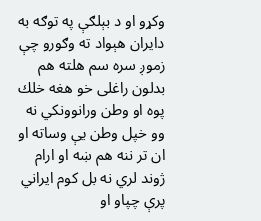وكړو او د بېلګې په توګه به دايران هېواد ته وګورو چې زموږ سره سم هلته هم بدلون راغلى خو هغه خلك پوه او وطن ورانوونكي نه وو خپل وطن يې وساته او ان تر ننه هم ښه او ارام ژوند لري نه بل كوم ايراني پرې چپاو او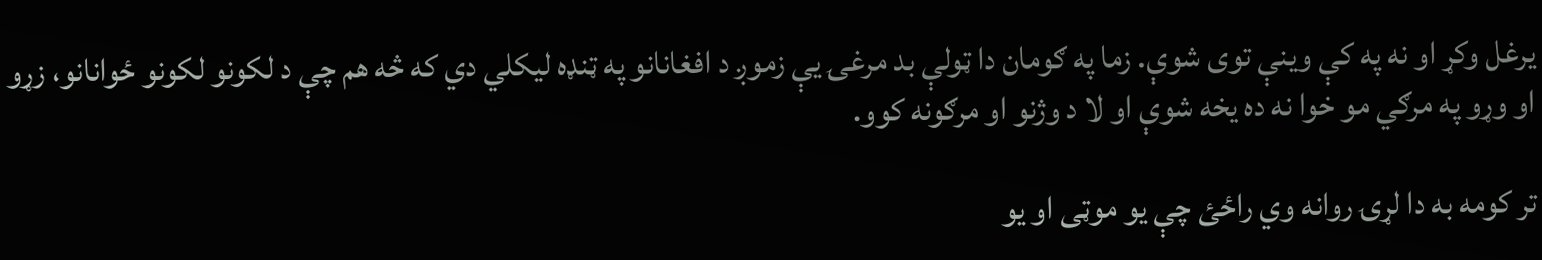يرغل وكړ او نه په كې وينې توى شوې. زما په ګومان دا ټولې بد مرغۍ يې زموږ د افغانانو په ټنډه ليكلي دي كه څه هم چې د لكونو لكونو ځوانانو، زړو او وړو په مرګي مو خوا نه ده يخه شوې او لا د وژنو او مرګونه كوو.

تر كومه به دا لړۍ روانه وي راځئ چې يو موټى او يو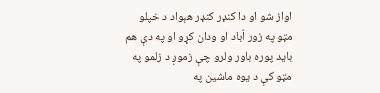اواز شو او دا كنډر كنډر هېواد د خپلو مټو په زور اّباد او ودان كړو او په دې هم بايد پوره باور ولرو چې زموږ د زلمو په مټو كې د يوه ماشين په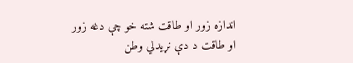اندازه زور او طاقت شته خو چې دغه زور او طاقت د دې نړيدلي وطن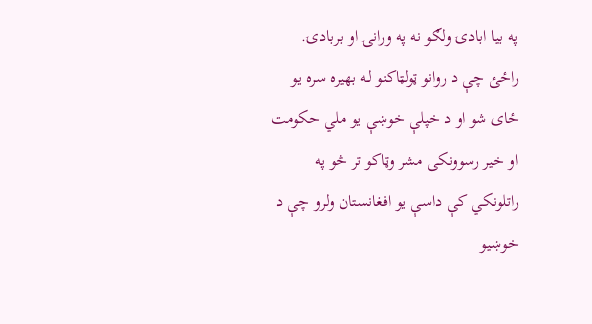په بيا ابادۍ ولګو نه په ورانۍ او بربادۍ. راځئ چې د روانو ټولټاكنو لـه بهيره سره يو ځاى شو او د خپلې خوښې يو ملي حكومت او خير رسوونكى مشر وټاكو تر څو په راتلونكي كې داسې يو افغانستان ولرو چې د خوښيو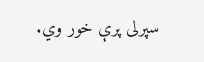سپرلى پرې خور وي.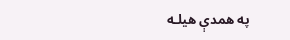په همدې هيلـه